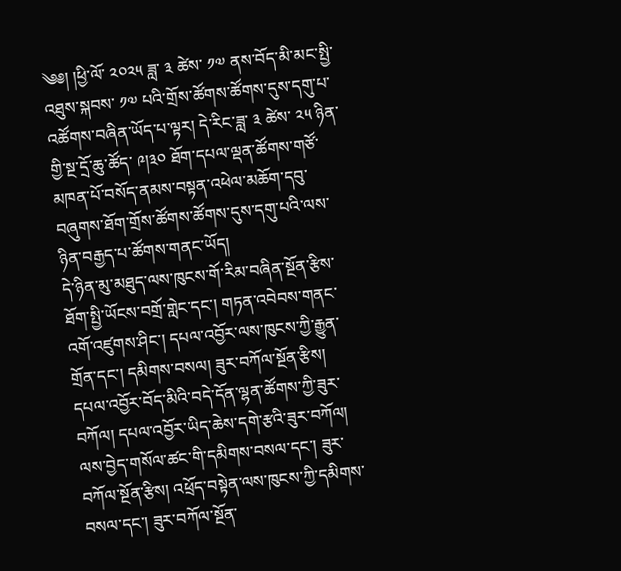༄༅། །ཕྱི་ལོ་ ༢༠༢༥ ཟླ་ ༣ ཚེས་ ༡༧ ནས་བོད་མི་མང་སྤྱི་འཐུས་སྐབས་ ༡༧ པའི་གྲོས་ཚོགས་ཚོགས་དུས་དགུ་པ་འཚོགས་བཞིན་ཡོད་པ་ལྟར། དེ་རིང་ཟླ་ ༣ ཚེས་ ༢༥ ཉིན་གྱི་སྔ་དྲོ་ཆུ་ཚོད་ ༩།༣༠ ཐོག་དཔལ་ལྡན་ཚོགས་གཙོ་མཁན་པོ་བསོད་ནམས་བསྟན་འཕེལ་མཆོག་དབུ་བཞུགས་ཐོག་གྲོས་ཚོགས་ཚོགས་དུས་དགུ་པའི་ལས་ཉིན་བརྒྱད་པ་ཚོགས་གནང་ཡོད།
དེ་ཉིན་མུ་མཐུད་ལས་ཁུངས་གོ་རིམ་བཞིན་སྔོན་རྩིས་ཐོག་སྤྱི་ཡོངས་བགྲོ་གླེང་དང་། གཏན་འབེབས་གནང་འགོ་འཛུགས་ཤིང་། དཔལ་འབྱོར་ལས་ཁུངས་ཀྱི་རྒྱུན་གྲོན་དང་། དམིགས་བསལ། ཟུར་བཀོལ་སྔོན་རྩིས། དཔལ་འབྱོར་བོད་མིའི་བདེ་དོན་ལྷན་ཚོགས་ཀྱི་ཟུར་བཀོལ། དཔལ་འབྱོར་ཡིད་ཆེས་དགེ་རྩའི་ཟུར་བཀོལ། ལས་བྱེད་གསོལ་ཚང་གི་དམིགས་བསལ་དང་། ཟུར་བཀོལ་སྔོན་རྩིས། འཕྲོད་བསྟེན་ལས་ཁུངས་ཀྱི་དམིགས་བསལ་དང་། ཟུར་བཀོལ་སྔོན་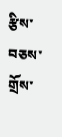རྩིས་བཅས་གྲོས་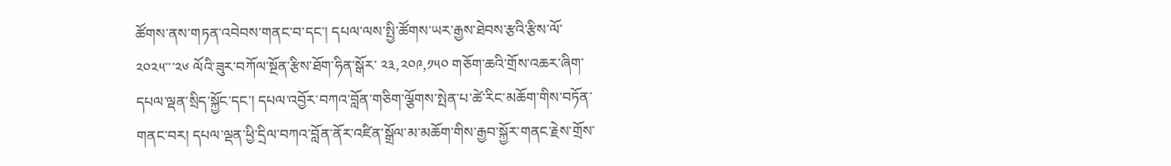ཚོགས་ནས་གཏན་འབེབས་གནང་བ་དང་། དཔལ་ལས་སྤྱི་ཚོགས་ཡར་རྒྱས་ཐེབས་རྩའི་རྩིས་ལོ་ ༢༠༢༥་་་༢༦ ལོའི་ཟུར་བཀོལ་སྔོན་རྩིས་ཐོག་ཧིན་སྒོར་ ༢༣,༢༠༩,༡༥༠ གཅོག་ཆའི་གྲོས་འཆར་ཞིག་དཔལ་ལྡན་སྲིད་སྐྱོང་དང་། དཔལ་འབྱོར་བཀའ་བློན་གཅིག་ལྕོགས་སྤེན་པ་ཚེ་རིང་མཆོག་གིས་བཏོན་གནང་བར། དཔལ་ལྡན་ཕྱི་དྲིལ་བཀའ་བློན་ནོར་འཛིན་སྒྲོལ་མ་མཆོག་གིས་རྒྱབ་སྐྱོར་གནང་རྗེས་གྲོས་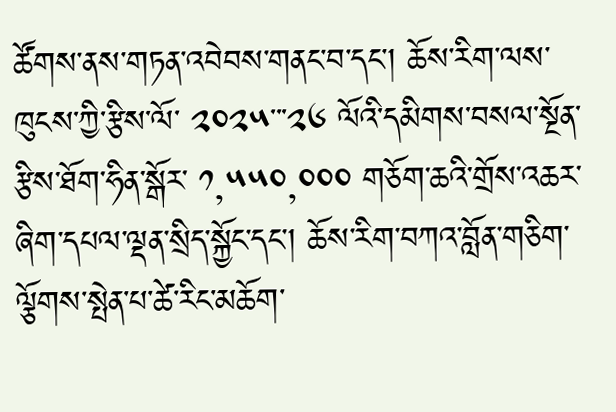ཚོགས་ནས་གཏན་འབེབས་གནང་བ་དང་། ཆོས་རིག་ལས་ཁུངས་ཀྱི་རྩིས་ལོ་ ༢༠༢༥་་་༢༦ ལོའི་དམིགས་བསལ་སྔོན་རྩིས་ཐོག་ཧིན་སྒོར་ ༡,༥༥༠,༠༠༠ གཅོག་ཆའི་གྲོས་འཆར་ཞིག་དཔལ་ལྡན་སྲིད་སྐྱོང་དང་། ཆོས་རིག་བཀའ་བློན་གཅིག་ལྕོགས་སྤེན་པ་ཚེ་རིང་མཆོག་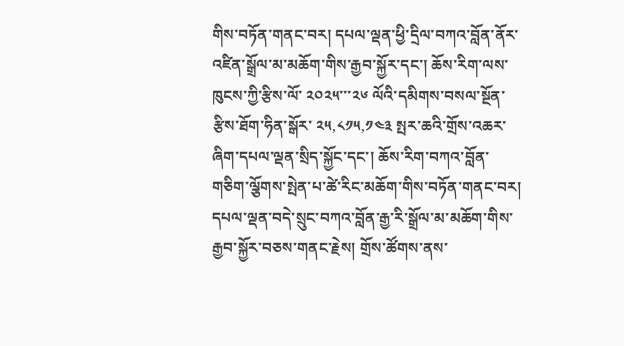གིས་བཏོན་གནང་བར། དཔལ་ལྡན་ཕྱི་དྲིལ་བཀའ་བློན་ནོར་འཛིན་སྒྲོལ་མ་མཆོག་གིས་རྒྱབ་སྐྱོར་དང་། ཆོས་རིག་ལས་ཁུངས་ཀྱི་རྩིས་ལོ་ ༢༠༢༥་་་༢༦ ལོའི་དམིགས་བསལ་སྔོན་རྩིས་ཐོག་ཧིན་སྒོར་ ༢༥,༨༡༥,༡༤༣ སྤར་ཆའི་གྲོས་འཆར་ཞིག་དཔལ་ལྡན་སྲིད་སྐྱོང་དང་། ཆོས་རིག་བཀའ་བློན་གཅིག་ལྕོགས་སྤེན་པ་ཚེ་རིང་མཆོག་གིས་བཏོན་གནང་བར། དཔལ་ལྡན་བདེ་སྲུང་བཀའ་བློན་རྒྱ་རི་སྒྲོལ་མ་མཆོག་གིས་རྒྱབ་སྐྱོར་བཅས་གནང་རྗེས། གྲོས་ཚོགས་ནས་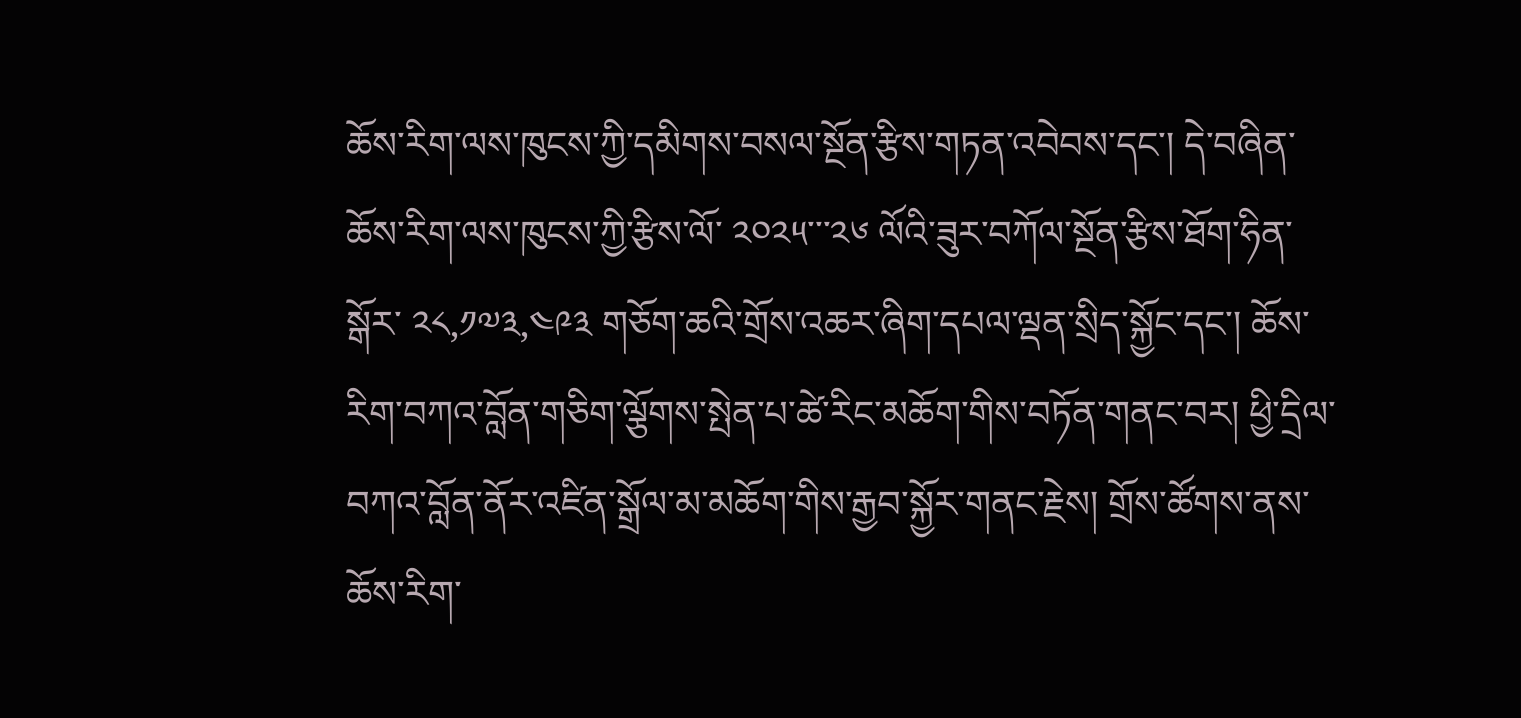ཆོས་རིག་ལས་ཁུངས་ཀྱི་དམིགས་བསལ་སྔོན་རྩིས་གཏན་འབེབས་དང་། དེ་བཞིན་ཆོས་རིག་ལས་ཁུངས་ཀྱི་རྩིས་ལོ་ ༢༠༢༥་་་༢༦ ལོའི་ཟུར་བཀོལ་སྔོན་རྩིས་ཐོག་ཧིན་སྒོར་ ༢༨,༡༧༣,༤༩༣ གཅོག་ཆའི་གྲོས་འཆར་ཞིག་དཔལ་ལྡན་སྲིད་སྐྱོང་དང་། ཆོས་རིག་བཀའ་བློན་གཅིག་ལྕོགས་སྤེན་པ་ཚེ་རིང་མཆོག་གིས་བཏོན་གནང་བར། ཕྱི་དྲིལ་བཀའ་བློན་ནོར་འཛིན་སྒྲོལ་མ་མཆོག་གིས་རྒྱབ་སྐྱོར་གནང་རྗེས། གྲོས་ཚོགས་ནས་ཆོས་རིག་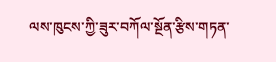ལས་ཁུངས་ཀྱི་ཟུར་བཀོལ་སྔོན་རྩིས་གཏན་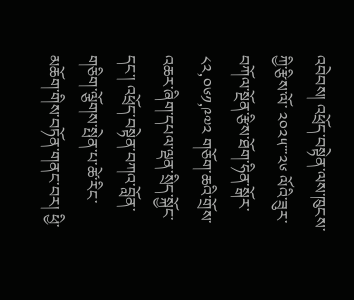འབེབས། འཕྲོད་བསྟེན་ལས་ཁུངས་ཀྱི་རྩིས་ལོ་ ༢༠༢༥་་་༢༦ ལོའི་ཟུར་བཀོལ་སྔོན་རྩིས་ཐོག་ཧིན་སྒོར་ ༨༢,༠༦༡,༩༧༢ གཅོག་ཆའི་གྲོས་འཆར་ཞིག་དཔལ་ལྡན་སྲིད་སྐྱོང་དང་། འཕྲོད་བསྟེན་བཀའ་བློན་གཅིག་ལྕོགས་སྤེན་པ་ཚེ་རིང་མཆོག་གིས་བཏོན་གནང་བར། ཕྱི་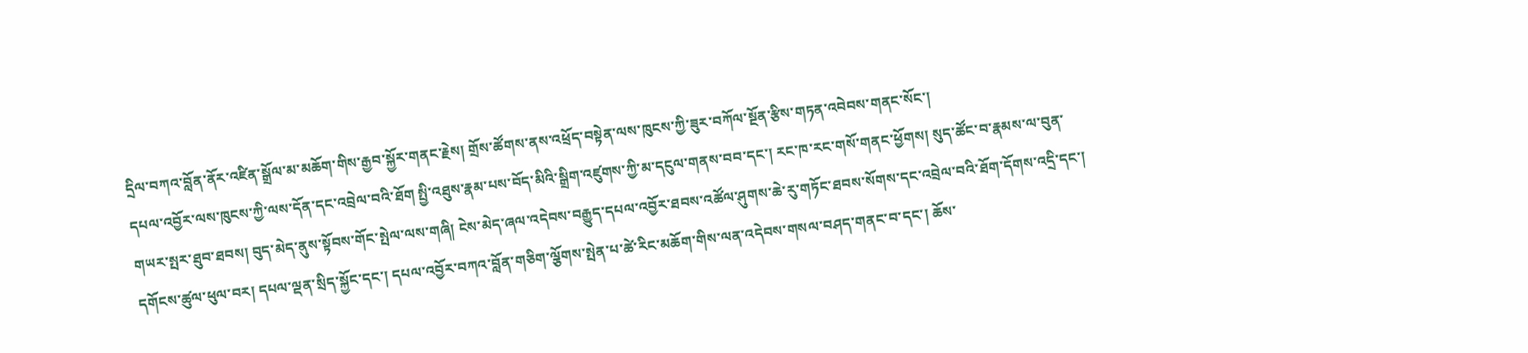དྲིལ་བཀའ་བློན་ནོར་འཛིན་སྒྲོལ་མ་མཆོག་གིས་རྒྱབ་སྐྱོར་གནང་རྗེས། གྲོས་ཚོགས་ནས་འཕྲོད་བསྟེན་ལས་ཁུངས་ཀྱི་ཟུར་བཀོལ་སྔོན་རྩིས་གཏན་འབེབས་གནང་སོང་།
དཔལ་འབྱོར་ལས་ཁུངས་ཀྱི་ལས་དོན་དང་འབྲེལ་བའི་ཐོག སྤྱི་འཐུས་རྣམ་པས་བོད་མིའི་སྒྲིག་འཛུགས་ཀྱི་མ་དངུལ་གནས་བབ་དང་། རང་ཁ་རང་གསོ་གནང་ཕྱོགས། སུད་ཚོང་བ་རྣམས་ལ་བུན་གཡར་སྤར་ཐུབ་ཐབས། བུད་མེད་ནུས་སྟོབས་གོང་སྤེལ་ལས་གཞི། ངེས་མེད་ཞལ་འདེབས་བརྒྱུད་དཔལ་འབྱོར་ཐབས་འཚོལ་ཤུགས་ཆེ་རུ་གཏོང་ཐབས་སོགས་དང་འབྲེལ་བའི་ཐོག་དོགས་འདྲི་དང་། དགོངས་ཚུལ་ཕུལ་བར། དཔལ་ལྡན་སྲིད་སྐྱོང་དང་། དཔལ་འབྱོར་བཀའ་བློན་གཅིག་ལྕོགས་སྤེན་པ་ཚེ་རིང་མཆོག་གིས་ལན་འདེབས་གསལ་བཤད་གནང་བ་དང་། ཆོས་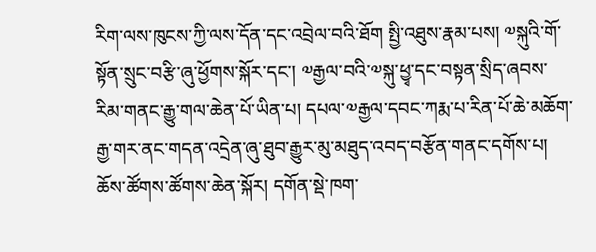རིག་ལས་ཁུངས་ཀྱི་ལས་དོན་དང་འབྲེལ་བའི་ཐོག སྤྱི་འཐུས་རྣམ་པས། ༧སྐུའི་གོ་སྟོན་སྲུང་བརྩི་ཞུ་ཕྱོགས་སྐོར་དང་། ༧རྒྱལ་བའི་༧སྐུ་ཕྱྭ་དང་བསྟན་སྲིད་ཞབས་རིམ་གནང་རྒྱུ་གལ་ཆེན་པོ་ཡིན་པ། དཔལ་༧རྒྱལ་དབང་ཀརྨ་པ་རིན་པོ་ཆེ་མཆོག་རྒྱ་གར་ནང་གདན་འདྲེན་ཞུ་ཐུབ་རྒྱུར་མུ་མཐུད་འབད་བརྩོན་གནང་དགོས་པ། ཆོས་ཚོགས་ཚོགས་ཆེན་སྐོར། དགོན་སྡེ་ཁག་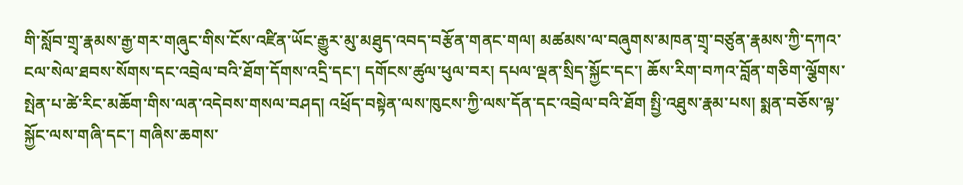གི་སློབ་གྲྭ་རྣམས་རྒྱ་གར་གཞུང་གིས་ངོས་འཛིན་ཡོང་རྒྱུར་མུ་མཐུད་འབད་བརྩོན་གནང་གལ། མཚམས་ལ་བཞུགས་མཁན་གྲྭ་བཙུན་རྣམས་ཀྱི་དཀའ་ངལ་སེལ་ཐབས་སོགས་དང་འབྲེལ་བའི་ཐོག་དོགས་འདྲི་དང་། དགོངས་ཚུལ་ཕུལ་བར། དཔལ་ལྡན་སྲིད་སྐྱོང་དང་། ཆོས་རིག་བཀའ་བློན་གཅིག་ལྕོགས་སྤེན་པ་ཚེ་རིང་མཆོག་གིས་ལན་འདེབས་གསལ་བཤད། འཕྲོད་བསྟེན་ལས་ཁུངས་ཀྱི་ལས་དོན་དང་འབྲེལ་བའི་ཐོག སྤྱི་འཐུས་རྣམ་པས། སྨན་བཅོས་ལྟ་སྐྱོང་ལས་གཞི་དང་། གཞིས་ཆགས་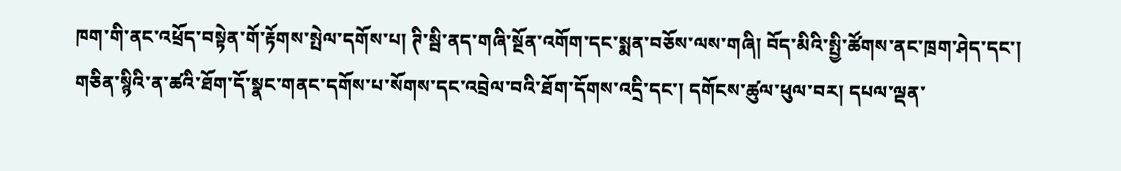ཁག་གི་ནང་འཕྲོད་བསྟེན་གོ་རྟོགས་སྤེལ་དགོས་པ། ཊི་སྦི་ནད་གཞི་སྔོན་འགོག་དང་སྨན་བཅོས་ལས་གཞི། བོད་མིའི་སྤྱི་ཚོགས་ནང་ཁྲག་ཤེད་དང་། གཅིན་སྙིའི་ན་ཚའི་ཐོག་དོ་སྣང་གནང་དགོས་པ་སོགས་དང་འབྲེལ་བའི་ཐོག་དོགས་འདྲི་དང་། དགོངས་ཚུལ་ཕུལ་བར། དཔལ་ལྡན་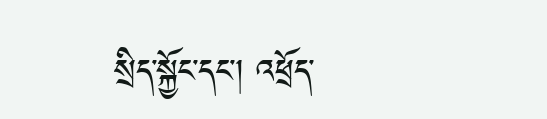སྲིད་སྐྱོང་དང་། འཕྲོད་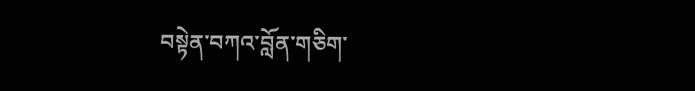བསྟེན་བཀའ་བློན་གཅིག་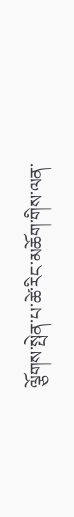ལྕོགས་སྤེན་པ་ཚེ་རིང་མཆོག་གིས་ལན་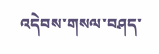འདེབས་གསལ་བཤད་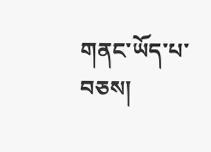གནང་ཡོད་པ་བཅས།